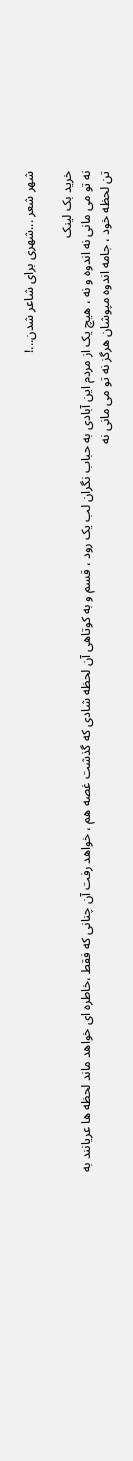شهر شعر ...شهری برای شاعر شدن...!

خرید بک لینک
نه تو می مانی نه اندوه و نه ، هیچ یک از مردم این آبادی به حباب نگران لب یک رود ، قسم و به کوتاهی آن لحظه شادی که گذشت غصه هم ، خواهد رفت آن چنانی که فقط ،خاطره ای خواهد ماند لحظه ها عریانند به تن لحظه خود ، جامه اندوه مپوشان هرگز نه تو می مانی نه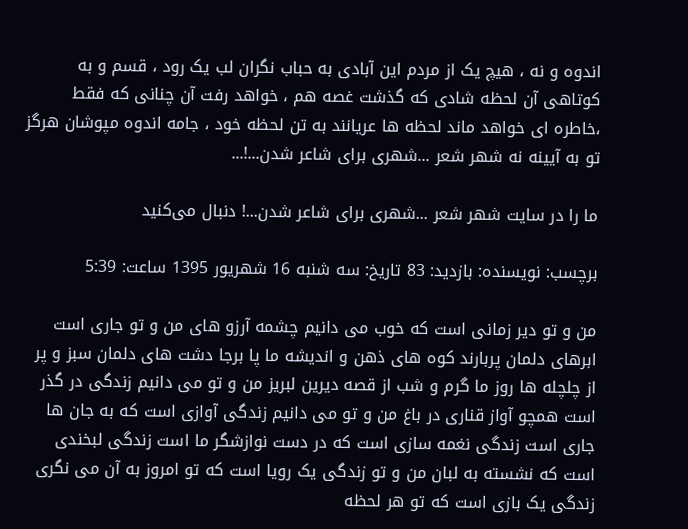اندوه و نه ، هیچ یک از مردم این آبادی به حباب نگران لب یک رود ، قسم و به کوتاهی آن لحظه شادی که گذشت غصه هم ، خواهد رفت آن چنانی که فقط ،خاطره ای خواهد ماند لحظه ها عریانند به تن لحظه خود ، جامه اندوه مپوشان هرگز تو به آیینه نه شهر شعر ...شهری برای شاعر شدن...!...

ما را در سایت شهر شعر ...شهری برای شاعر شدن...! دنبال می‌کنید

برچسب: نویسنده: بازدید: 83 تاريخ: سه شنبه 16 شهريور 1395 ساعت: 5:39

من و تو دیر زمانی است که خوب می دانیم چشمه آرزو های من و تو جاری است ابرهای دلمان پربارند کوه های ذهن و اندیشه ما پا برجا دشت های دلمان سبز و پر از چلچله ها روز ما گرم و شب از قصه دیرین لبریز من و تو می دانیم زندگی در گذر است همچو آواز قناری در باغ من و تو می دانیم زندگی آوازی است که به جان ها جاری است زندگی نغمه سازی است که در دست نوازشگر ما است زندگی لبخندی است که نشسته به لبان من و تو زندگی یک رویا است که تو امروز به آن می نگری زندگی یک بازی است که تو هر لحظه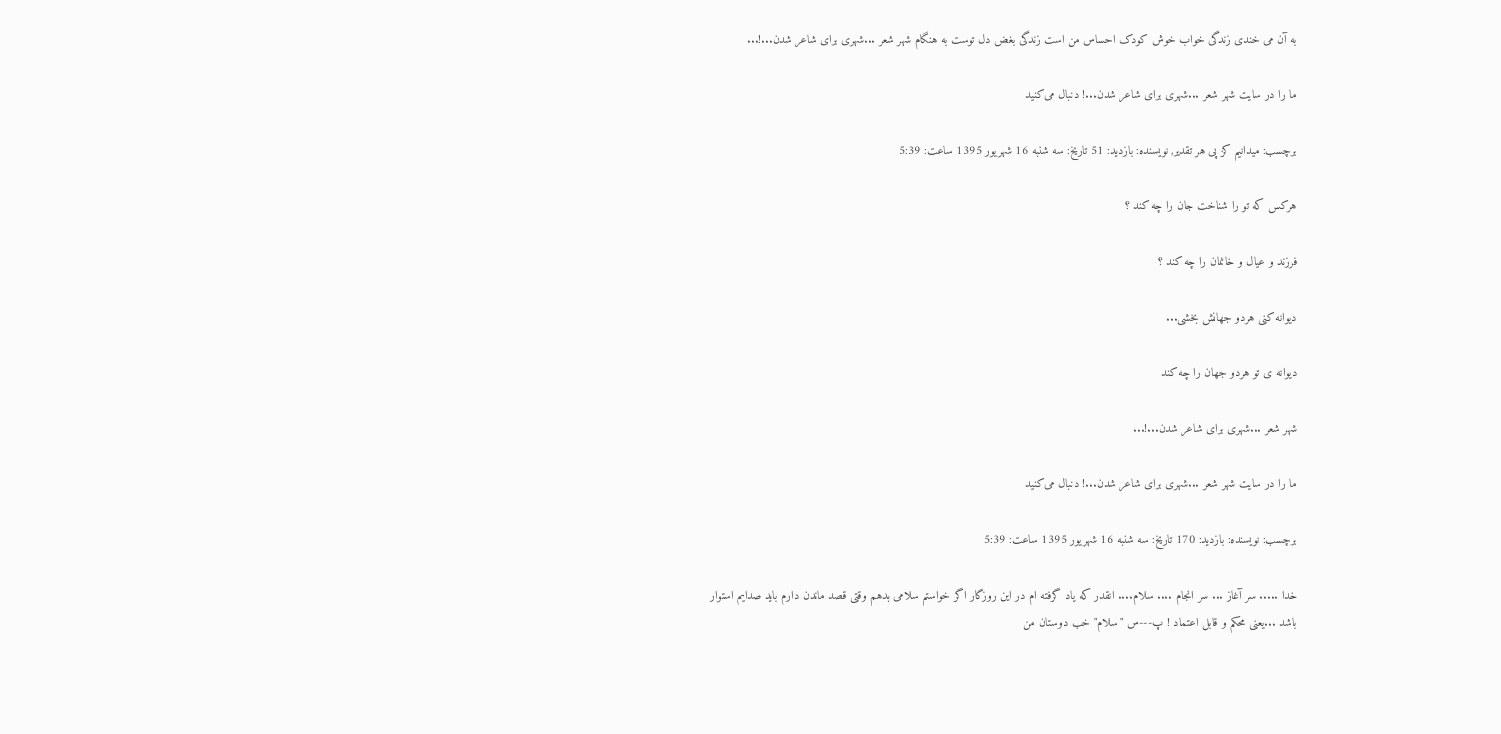به آن می خندی زندگی خواب خوش کودک احساس من است زندگی بغض دل توست به هنگام شهر شعر ...شهری برای شاعر شدن...!...

ما را در سایت شهر شعر ...شهری برای شاعر شدن...! دنبال می‌کنید

برچسب: میدانیم کز پی هر تقدیر, نویسنده: بازدید: 51 تاريخ: سه شنبه 16 شهريور 1395 ساعت: 5:39

هرکس که تو را شناخت جان را چه کند ؟

فرزند و عیال و خانمان را چه کند ؟

دیوانه کنی هردو جهانش بخشی...

دیوانه ی تو هردو جهان را چه کند

شهر شعر ...شهری برای شاعر شدن...!...

ما را در سایت شهر شعر ...شهری برای شاعر شدن...! دنبال می‌کنید

برچسب: نویسنده: بازدید: 170 تاريخ: سه شنبه 16 شهريور 1395 ساعت: 5:39

خدا ..... سر آغاز ... سر انجام .... سلام.... انقدر که یاد گرفته ام در این روزگار اگر خواستم سلامی بدهم وقتی قصد ماندن دارم باید صدایم استوار باشد ...یعنی محکم و قابل اعتماد ! پ---س "سلام" خب دوستان من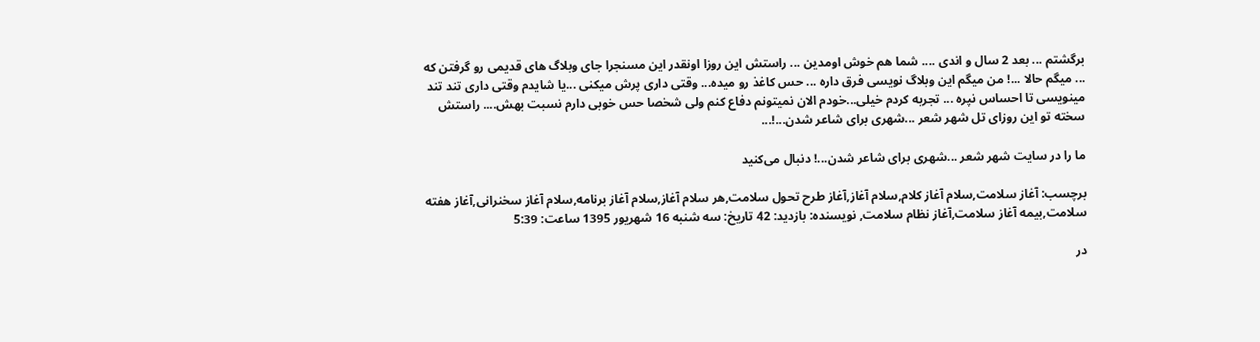برگشتم ... بعد 2 سال و اندی .... شما هم خوش اومدین ... راستش این روزا اونقدر این مسنجرا جای وبلاگ های قدیمی رو گرفتن که ... میگم حالا ...! من میگم این وبلاگ نویسی فرق داره ... حس کاغذ رو میده... وقتی داری پرش میکنی ...یا شایدم وقتی داری تند تند مینویسی تا احساس نپره ... تجربه کردم خیلی...خودم الان نمیتونم دفاع کنم ولی شخصا حس خوبی دارم نسبت بهش.... راستش سخته تو این روزای تل شهر شعر ...شهری برای شاعر شدن...!...

ما را در سایت شهر شعر ...شهری برای شاعر شدن...! دنبال می‌کنید

برچسب: آغاز سلامت,سلام آغاز کلام,سلام آغاز,آغاز طرح تحول سلامت,هر سلام آغاز,سلام آغاز برنامه,سلام آغاز سخنرانی,آغاز هفته سلامت,بیمه آغاز سلامت,آغاز نظام سلامت, نویسنده: بازدید: 42 تاريخ: سه شنبه 16 شهريور 1395 ساعت: 5:39

در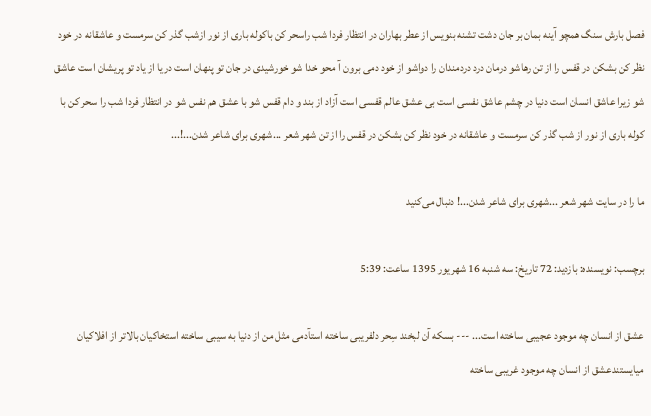فصل بارش سنگ همچو آینه بمان بر جان دشت تشنه بنویس از عطر بهاران در انتظار فردا شب راسحر کن باکوله باری از نور ازشب گذر کن سرمست و عاشقانه در خود نظر کن بشکن در قفس را از تن رهاشو درمان درد دردمندان را دواشو از خود دمی برون آ محو خدا شو خورشیدی در جان تو پنهان است دریا از یاد تو پریشان است عاشق شو زیرا عاشق انسان است دنیا در چشم عاشق نفسی است بی عشق عالم قفسی است آزاد از بند و دام قفس شو با عشق هم نفس شو در انتظار فردا شب را سحر کن با کوله باری از نور از شب گذر کن سرمست و عاشقانه در خود نظر کن بشکن در قفس را از تن شهر شعر ...شهری برای شاعر شدن...!...

ما را در سایت شهر شعر ...شهری برای شاعر شدن...! دنبال می‌کنید

برچسب: نویسنده: بازدید: 72 تاريخ: سه شنبه 16 شهريور 1395 ساعت: 5:39

عشق از انسان چه موجود عجیبی ساخته است... --- بسکه آن لبخند سِحر دلفریبی ساخته استآدمی مثل من از دنیا به سیبی ساخته استخاکیان بالاتر از افلاکیان میایستندعشق از انسان چه موجود غریبی ساخته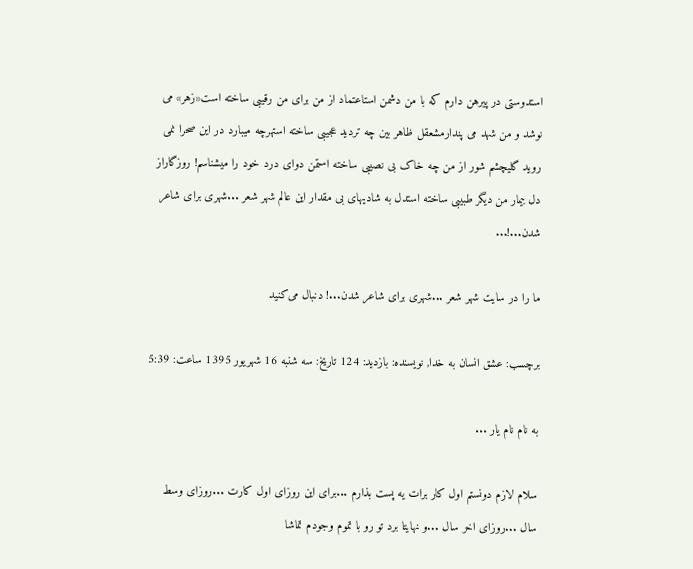استدوستی در پیرهن دارم که با من دشمن استاعتماد از من برای من رقیبی ساخته است«زهر» می نوشد و من شهد می پندارمشعقل ظاهر بین چه تردید عجیبی ساخته استهرچه میبارد در این صحرا نمی روید گلیچشم شور از من چه خاک بی نصیبی ساخته استمن دوای درد خود را میشناسم! روزگاراز دل بیمار من دیگر طبیبی ساخته استدل به شادیهای بی مقدار این عالم شهر شعر ...شهری برای شاعر شدن...!...

ما را در سایت شهر شعر ...شهری برای شاعر شدن...! دنبال می‌کنید

برچسب: عشق انسان به خدا, نویسنده: بازدید: 124 تاريخ: سه شنبه 16 شهريور 1395 ساعت: 5:39

به نام نام یار ...

سلام لازم دونستم اول کار برات یه پست بذارم ...برای این روزای اول کارت ...روزای وسط سال ...روزای اخر سال ...و نهایتا برد تو رو با تموم وجودم تماشا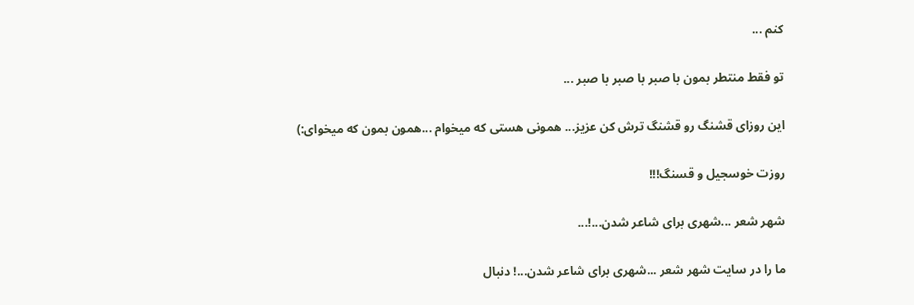کنم ...

تو فقط منتطر بمون با صبر با صبر با صبر ...

این روزای قشنگ رو قشنگ ترش کن عزیز... همونی هستی که میخوام ...همون بمون که میخوای:)

روزت خوسجیل و قسنگ!!!

شهر شعر ...شهری برای شاعر شدن...!...

ما را در سایت شهر شعر ...شهری برای شاعر شدن...! دنبال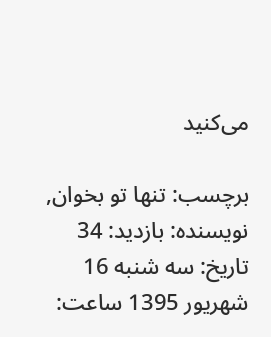می‌کنید

برچسب: تنها تو بخوان, نویسنده: بازدید: 34 تاريخ: سه شنبه 16 شهريور 1395 ساعت: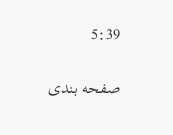5:39

صفحه بندی